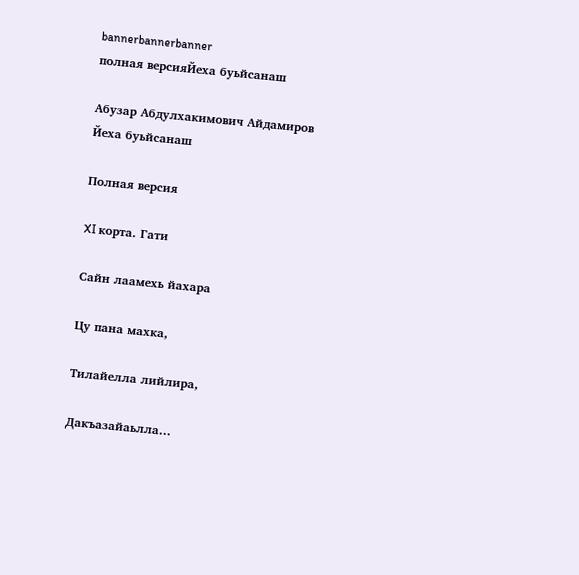bannerbannerbanner
полная версияЙеха буьйсанаш

Абузар Абдулхакимович Айдамиров
Йеха буьйсанаш

Полная версия

XI корта. Гати

Сайн лаамехь йахара

Цу пана махка,

Тилайелла лийлира,

Дакъазайаьлла…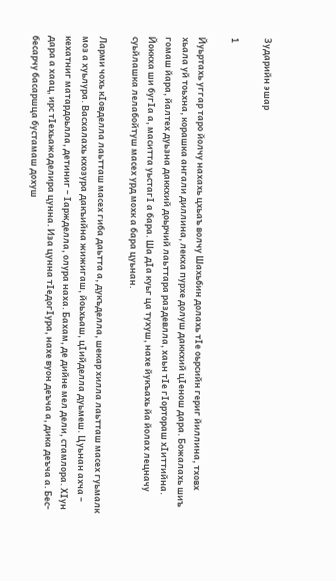Зударийн эшар

1

Йуьртахь уггар таро йолчу нахахь цхьаъ волчу Шахьбин долахь тIе оьрсийн гериг йиллина, тховх хьала уй тоьхна, корашка ангали диллина, лекха пурхе долуш даккхий цIенош дара. Божалахь шиъ гомаш йара, йалтех дуьзна даккхий доьрчий лаьттара раздевлла, хаьн тIе гIортораш хIиттийна. Йоккха ши бугIа а, маситта уьстагI а бара. Ша дIа куьг ца тухуш, нахе йукъахь йа йолах лецначу суьйлашка лелабойтуш масех урд мохк а бара цуьнан.

Ларми чохь кIовделла лаьтташ масех гиба даьтта а, дукъделла, шекар хилла лаьтташ масех гуьмалк моз а хуьлура. Васхалахь кхозура дакъийна жижигаш, йоьхьаш, цIийделла дуьмеш. Цуьнан ахча – кехатниг матардоьлла, детиниг – Iаржделла, олура наха. Бахам, де дийне мел дели, стамлора. ХIун дара а хаац, ирс тIехьажаделира цунна. Иза цунна тIедогIура, нахе вуон деъча а, дика деъча а. Бес-бесарчу басаршца бустамаш дохуш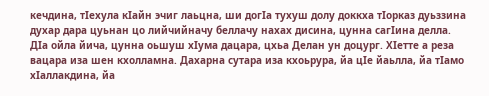кечдина, тIехула кIайн эчиг лаьцна, ши догIа тухуш долу доккха тIорказ дуьззина духар дара цуьнан цо лийчийначу беллачу нахах дисина, цунна сагIина делла. ДIа ойла йича, цунна оьшуш хIума дацара, цхьа Делан ун доцург. ХIетте а реза вацара иза шен кхолламна. Дахарна сутара иза кхоьрура, йа цIе йаьлла, йа тIамо хIаллакдина, йа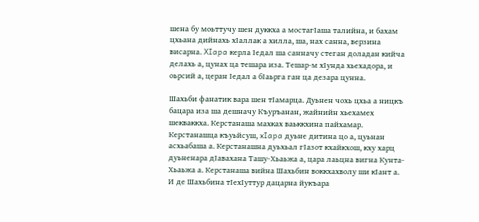шена бу моьттучу шен дуккха а мостагIаша талийна, и бахам цхьана дийнахь хIаллак а хилла, ша, нах санна, верзина висарна. XIapa керла Iедал ша санначу стеган доладан кийча делахь а, цунах ца тешара иза. Тешар-м хIунда хьехадора, и оьрсий а, церан Iедал а бIаьрга ган ца дезара цунна.

Шахьби фанатик вара шен тIамарца. Дуьнен чохь цхьа а ницкъ бацара иза ша дешначу Къуръанан, жайнийн хьехамех шекваккха. Керстанаша махках ваьккхина пайхамар. Керстанашца къуьйсуш, xIapa дуьне дитина цо а, цуьнан асхьабаша а. Керстанашна дуьхьал гIазот кхайкхош, кху харц дуьненара дIавахана Ташу-Хьаьжа а, цара лаьцна вигна Кунта-Хьаьжа а. Керстанаша вийна Шахьбин воккхахволу ши кIант а. И де Шахьбина тIехIуттур дацарна йукъара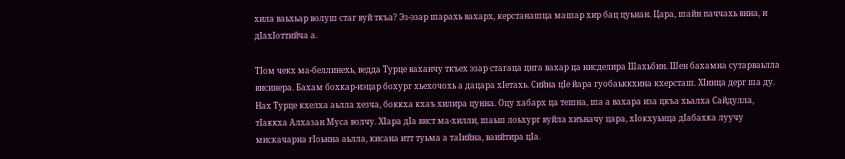хила ваьхьар волуш стаг вуй ткъа? Эз-эзар шарахь вахарх, керстанашца машар хир бац цуьнан. Цара, шайн паччахь вина, и дIахIоттийча а.

ТIом чекх ма-беллинехь, ведда Турце ваханчу ткъех эзар стагаца цига вахар ца нисделира Шахьбин. Шен бахамна сутарваьлла висинера. Бахам бохкар-иэцар бохург хьехочохь а дацара хIетахь. Сийна цIе йара гуобаьккхина кхерсташ. ХIинца дерг ша ду. Нах Турце кхелха аьлла хезча, боккха кхаъ хилира цунна. Оцу хабарх ца тешна, ша а вахара иза цкъа хьалха Сайдулла, тIаккха Алхазан Муса волчу. ХIара дIа вист ма-хилли, шаьш лоьхург вуйла хиъначу цара, хIокхуьнца дIабахка луучу мискачарна гIоьнна аьлла, кисана итт туьма а таIийна, ваийтира цIа.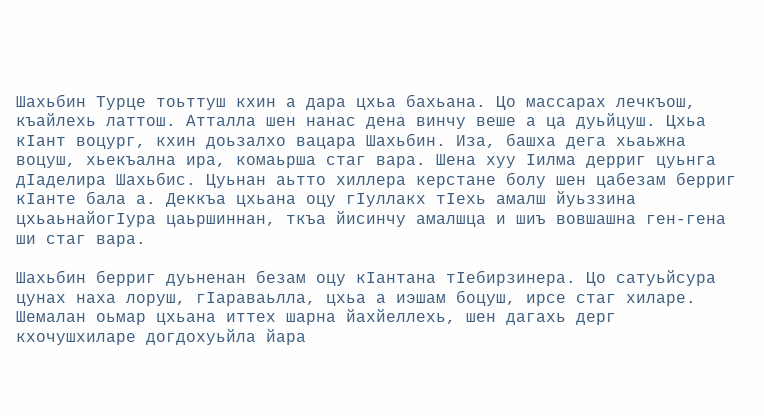Шахьбин Турце тоьттуш кхин а дара цхьа бахьана. Цо массарах лечкъош, къайлехь латтош. Атталла шен нанас дена винчу веше а ца дуьйцуш. Цхьа кIант воцург, кхин доьзалхо вацара Шахьбин. Иза, башха дега хьаьжна воцуш, хьекъална ира, комаьрша стаг вара. Шена хуу Iилма дерриг цуьнга дIаделира Шахьбис. Цуьнан аьтто хиллера керстане болу шен цабезам берриг кIанте бала а. Деккъа цхьана оцу гIуллакх тIехь амалш йуьззина цхьаьнайогIура цаьршиннан, ткъа йисинчу амалшца и шиъ вовшашна ген-гена ши стаг вара.

Шахьбин берриг дуьненан безам оцу кIантана тIебирзинера. Цо сатуьйсура цунах наха лоруш, гIараваьлла, цхьа а иэшам боцуш, ирсе стаг хиларе. Шемалан оьмар цхьана иттех шарна йахйеллехь, шен дагахь дерг кхочушхиларе догдохуьйла йара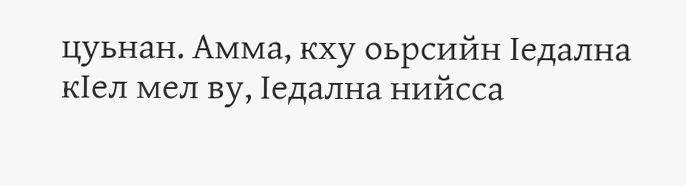цуьнан. Амма, кху оьрсийн Iедална кIел мел ву, Iедална нийсса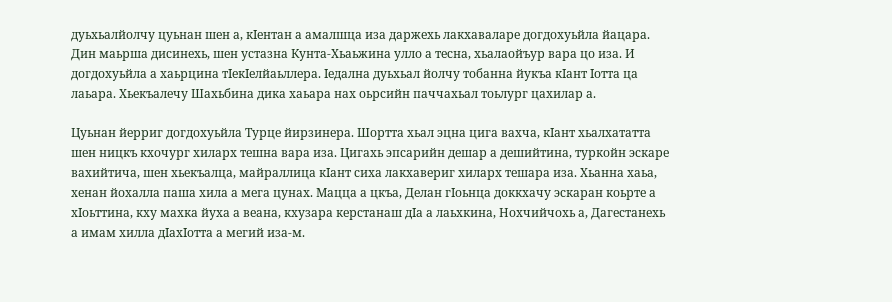дуьхьалйолчу цуьнан шен а, кIентан а амалшца иза даржехь лакхаваларе догдохуьйла йацара. Дин маьрша дисинехь, шен устазна Кунта-Хьаьжина улло а тесна, хьалаойъур вара цо иза. И догдохуьйла а хаьрцина тIекIелйаьллера. Iедална дуьхьал йолчу тобанна йукъа кIант Iотта ца лаьара. Хьекъалечу Шахьбина дика хаьара нах оьрсийн паччахьал тоьлург цахилар а.

Цуьнан йерриг догдохуьйла Турце йирзинера. Шортта хьал эцна цига вахча, кIант хьалхататта шен ницкъ кхочург хиларх тешна вара иза. Цигахь эпсарийн дешар а дешийтина, туркойн эскаре вахийтича, шен хьекъалца, майраллица кIант сиха лакхавериг хиларх тешара иза. Хьанна хаьа, хенан йохалла паша хила а мега цунах. Мацца а цкъа, Делан гIоьнца доккхачу эскаран коьрте а хIоьттина, кху махка йуха а веана, кхузара керстанаш дIа а лаьхкина, Нохчийчохь а, Дагестанехь а имам хилла дIахIотта а мегий иза-м.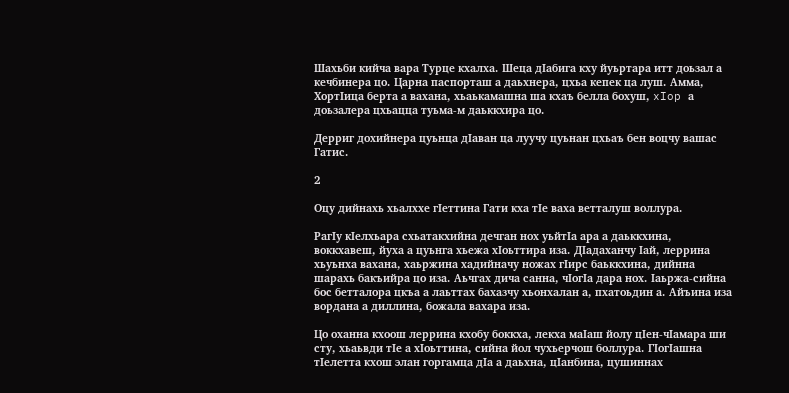Шахьби кийча вара Турце кхалха. Шеца дIабига кху йуьртара итт доьзал а кечбинера цо. Царна паспорташ а даьхнера, цхьа кепек ца луш. Амма, ХортIица берта а вахана, хьаькамашна ша кхаъ белла бохуш, xIop а доьзалера цхьацца туьма-м даьккхира цо.

Дерриг дохийнера цуьнца дIаван ца луучу цуьнан цхьаъ бен воцчу вашас Гатис.

2

Оцу дийнахь хьалххе гIеттина Гати кха тIе ваха ветталуш воллура.

РагIу кIелхьара схьатакхийна дечган нох уьйтIа ара а даьккхина, воккхавеш, йуха а цуьнга хьежа хIоьттира иза. ДIадаханчу Iай, леррина хьуьнха вахана, хаьржина хадийначу ножах гIирс баьккхина, дийнна шарахь бакъийра цо иза. Аьчгах дича санна, чIогIа дара нох. Iаьржа-сийна бос бетталора цкъа а лаьттах бахазчу хьонхалан а, пхатоьдин а. Айъина иза вордана а диллина, божала вахара иза.

Цо оханна кхоош леррина кхобу боккха, лекха маIаш йолу цIен-чIамара ши сту, хьаьвди тIе а хIоьттина, сийна йол чухьерчош боллура. ГIогIашна тIелетта кхош элан горгамца дIа а даьхна, цIанбина, цушиннах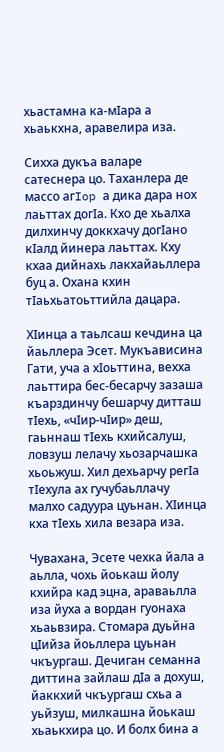хьастамна ка-мIара а хьаькхна, аравелира иза.

Сихха дукъа валаре сатеснера цо. Таханлера де массо aгIop а дика дара нох лаьттах догIа. Кхо де хьалха дилхинчу доккхачу догIано кIалд йинера лаьттах. Кху кхаа дийнахь лакхайаьллера буц а. Охана кхин тIаьхьатоьттийла дацара.

ХIинца а таьлсаш кечдина ца йаьллера Эсет. Мукъависина Гати, уча а хIоьттина, вехха лаьттира бес-бесарчу зазаша къарздинчу бешарчу дитташ тIехь, «чIир-чIир» деш, гаьннаш тIехь кхийсалуш, ловзуш лелачу хьозарчашка хьоьжуш. Хил дехьарчу регIа тIехула ах гучубаьллачу малхо садуура цуьнан. ХIинца кха тIехь хила везара иза.

Чувахана, Эсете чехка йала а аьлла, чохь йоькаш йолу кхийра кад эцна, араваьлла иза йуха а вордан гуонаха хьаьвзира. Стомара дуьйна цIийза йоьллера цуьнан чкъургаш. Дечиган семанна диттина зайлаш дIа а дохуш, йаккхий чкъургаш схьа а уьйзуш, милкашна йоькаш хьаькхира цо. И болх бина а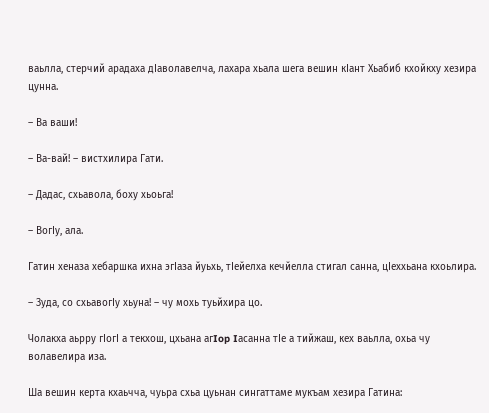ваьлла, стерчий арадаха дIаволавелча, лахара хьала шега вешин кIант Хьабиб кхойкху хезира цунна.

– Ва ваши!

– Ва-вай! – вистхилира Гати.

– Дадас, схьавола, боху хьоьга!

– ВогIу, ала.

Гатин хеназа хебаршка ихна эгIаза йуьхь, тIейелха кечйелла стигал санна, цIеххьана кхоьлира.

– Зуда, со схьавогIу хьуна! – чу мохь туьйхира цо.

Чолакха аьрру гIогI а текхош, цхьана aгIop Iасанна тIе а тийжаш, кех ваьлла, охьа чу волавелира иза.

Ша вешин керта кхаьчча, чуьра схьа цуьнан сингаттаме мукъам хезира Гатина: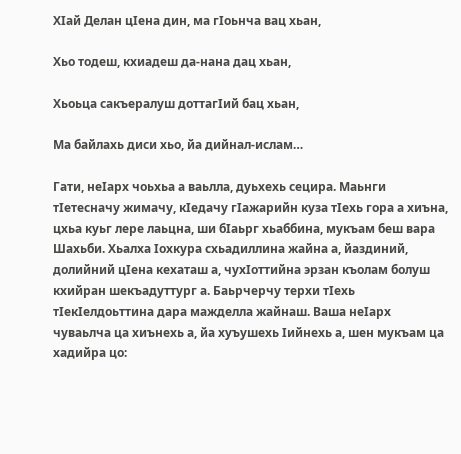ХIай Делан цIена дин, ма гIоьнча вац хьан,

Хьо тодеш, кхиадеш да-нана дац хьан,

Хьоьца сакъералуш доттагIий бац хьан,

Ма байлахь диси хьо, йа дийнал-ислам…

Гати, неIарх чоьхьа а ваьлла, дуьхехь сецира. Маьнги тIетесначу жимачу, кIедачу гIажарийн куза тIехь гора а хиъна, цхьа куьг лере лаьцна, ши бIаьрг хьаббина, мукъам беш вара Шахьби. Хьалха Iохкура схьадиллина жайна а, йаздиний, долийний цIена кехаташ а, чухIоттийна эрзан къолам болуш кхийран шекъадуттург а. Баьрчерчу терхи тIехь тIекIелдоьттина дара мажделла жайнаш. Ваша неIарх чуваьлча ца хиънехь а, йа хуъушехь Iийнехь а, шен мукъам ца хадийра цо: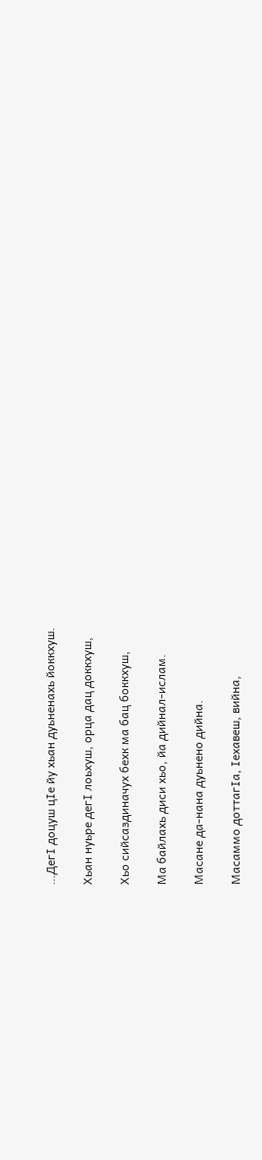…ДегI доцуш цIе йу хьан дуьненахь йоккхуш.

Хьан нуьре дегI лоьхуш, орца дац доккхуш,

Хьо сийсаздиначух бехк ма бац боккхуш,

Ма байлахь диси хьо, йа дийнал-ислам.

Масане да-нана дуьнено дийна.

Масаммо доттагIа, Iехавеш, вийна,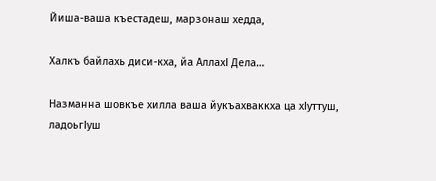Йиша-ваша къестадеш, марзонаш хедда,

Халкъ байлахь диси-кха, йа АллахI Дела…

Назманна шовкъе хилла ваша йукъахваккха ца хIуттуш, ладоьгIуш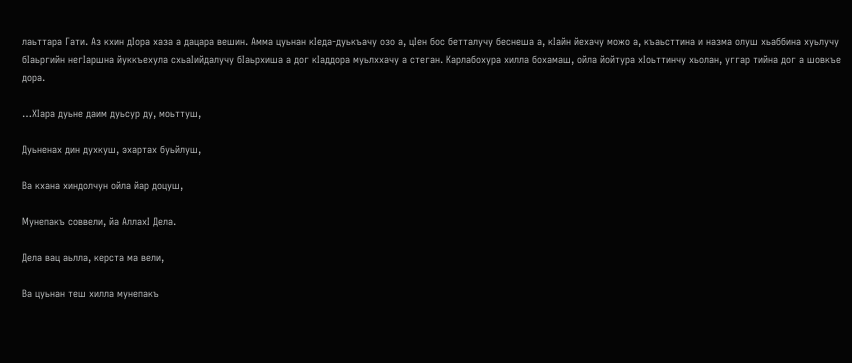лаьттара Гати. Аз кхин дIора хаза а дацара вешин. Амма цуьнан кIеда-дуькъачу озо а, цIен бос бетталучу беснеша а, кIайн йехачу можо а, къаьсттина и назма олуш хьаббина хуьлучу бIаьргийн негIаршна йуккъехула схьаIийдалучу бIаьрхиша а дог кIаддора муьлххачу а стеган. Карлабохура хилла бохамаш, ойла йойтура хIоьттинчу хьолан, уггар тийна дог а шовкъе дора.

…ХIара дуьне даим дуьсур ду, моьттуш,

Дуьненах дин духкуш, эхартах буьйлуш,

Ва кхана хиндолчун ойла йар доцуш,

Мунепакъ соввели, йа АллахI Дела.

Дела вац аьлла, керста ма вели,

Ва цуьнан теш хилла мунепакъ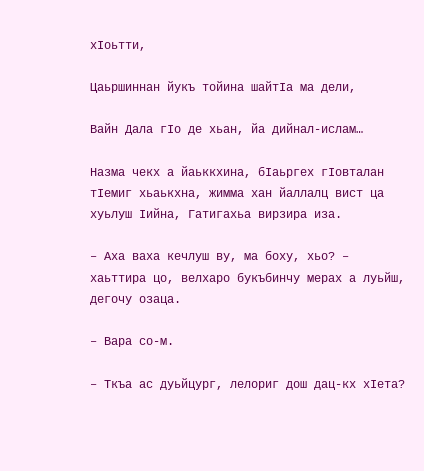хIоьтти,

Цаьршиннан йукъ тойина шайтIа ма дели,

Вайн Дала гIo де хьан, йа дийнал-ислам…

Назма чекх а йаьккхина, бIаьргех гIовталан тIемиг хьаькхна, жимма хан йаллалц вист ца хуьлуш Iийна, Гатигахьа вирзира иза.

– Аха ваха кечлуш ву, ма боху, хьо? – хаьттира цо, велхаро букъбинчу мерах а луьйш, дегочу озаца.

– Вара со-м.

– Ткъа ас дуьйцург, лелориг дош дац-кх хIета?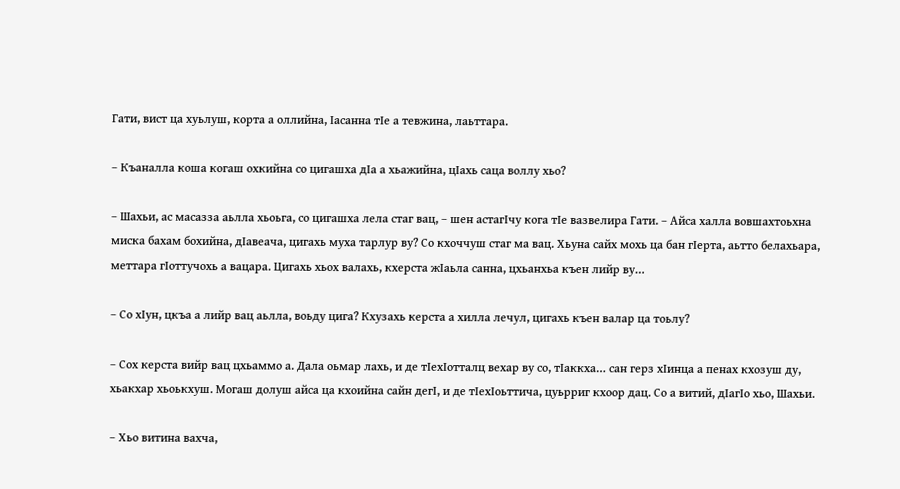Гати, вист ца хуьлуш, корта а оллийна, Iасанна тIе а тевжина, лаьттара.

– Къаналла коша когаш охкийна со цигашха дIа а хьажийна, цIахь саца воллу хьо?

– Шахьи, ас масазза аьлла хьоьга, со цигашха лела стаг вац, – шен астагIчу кога тIе вазвелира Гати. – Айса халла вовшахтоьхна миска бахам бохийна, дIавеача, цигахь муха тарлур ву? Со кхоччуш стаг ма вац. Хьуна сайх мохь ца бан гIерта, аьтто белахьара, меттара гIоттучохь а вацара. Цигахь хьох валахь, кхерста жIаьла санна, цхьанхьа къен лийр ву…

– Со хIун, цкъа а лийр вац аьлла, воьду цига? Кхузахь керста а хилла лечул, цигахь къен валар ца тоьлу?

– Сох керста вийр вац цхьаммо а. Дала оьмар лахь, и де тIехIотталц вехар ву со, тIаккха… сан герз хIинца а пенах кхозуш ду, хьакхар хьоькхуш. Могаш долуш айса ца кхоийна сайн дегI, и де тIехIоьттича, цуьрриг кхоор дац. Со а витий, дIагIо хьо, Шахьи.

– Хьо витина вахча,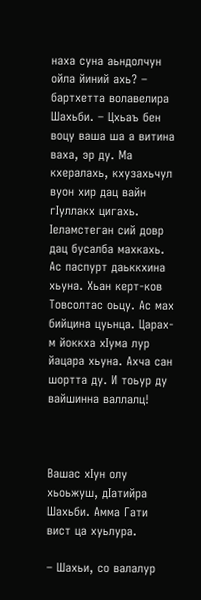наха суна аьндолчун ойла йиний ахь? – бартхетта волавелира Шахьби. – Цхьаъ бен воцу ваша ша а витина ваха, эр ду. Ма кхералахь, кхузахьчул вуон хир дац вайн гIуллакх цигахь. Iеламстеган сий довр дац бусалба махкахь. Ас паспурт даьккхина хьуна. Хьан керт-ков Товсолтас оьцу. Ас мах бийцина цуьнца. Царах-м йоккха хIума лур йацара хьуна. Ахча сан шортта ду. И тоьур ду вайшинна валлалц!



Вашас хIун олу хьоьжуш, дIатийра Шахьби. Амма Гати вист ца хуьлура.

– Шахьи, со валалур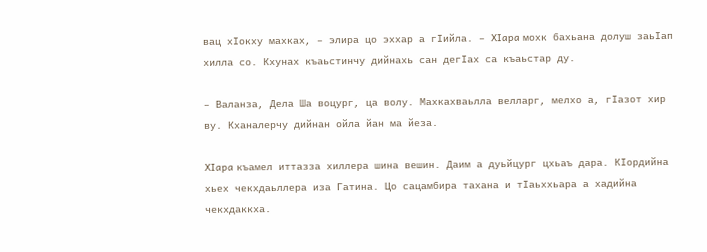вац хIокху махках, – элира цо эххар а гIийла. – XIapa мохк бахьана долуш заьIап хилла со. Кхунах къаьстинчу дийнахь сан дегIах са къаьстар ду.

– Валанза, Дела Ша воцург, ца волу. Махкахваьлла велларг, мелхо а, гIазот хир ву. Кханалерчу дийнан ойла йан ма йеза.

XIapa къамел иттазза хиллера шина вешин. Даим а дуьйцург цхьаъ дара. КIордийна хьех чекхдаьллера иза Гатина. Цо сацамбира тахана и тIаьххьара а хадийна чекхдаккха.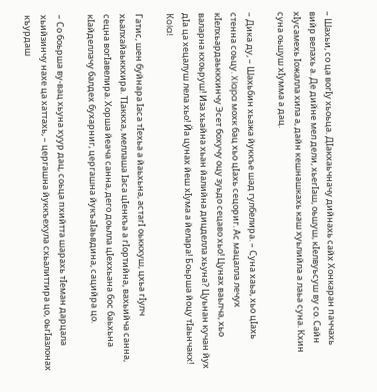– Шахьи, со ца вогIу хьоьца. ДIакхаьчначу дийнахь сайх Хонкаран паччахь вийр велахь а. Де дийне мел дели, хьегIаш, оьшуш, кIелвуьсуш ву со. Сайн хIусамехь Iожалла хила а, дайн кешнашкахь каш хуьлийла а лаьа суна. Кхин суна оьшуш хIумма а дац.

– Дика ду, – Шахьбин хьажа йуккъе шад гулбелира. – Суна хаьа, хьо цIахь стенна соьцу. XIapa мохк бац хьо цIахь сецориг. Ас мацалла лечух кIелхьардаьккхинчу Эсет бохучу оцу зуьдо сецаво хьо! Цунах ваьлча, хьо валарна кхоьруш! Иза хьайна хьан йалийна дицделла хьуна? Цуьнан кучан йух дIа ца хецалуш лела хьо! Йа цунах йеш хIума а йелара! Боьрша йоцу тIаьнчакх! КoIa!

Гатис, шен буйнара Iаса тIехьа а йаьхьна, астагI оьккхуш, цхьа гIулч хьалхайаьккхира. ТIаккха, меллаша Iаса цIенкъа а гIортийна, вахьийча санна, сецна вогIавелира. Хорша йеача санна, дего доьлла цIеххьана бос баьхьна кIайделлачу балдех бухарниг, цергашна йукъаIаьвдина, сацийра цо.

– Со боьрша ву-вац хьуна хуур дац, соьца пхийтта шарахь тIеман дарцала хьийзинчу нахе ца хаттахь, – цергашна йуккъехула схьалиттира цо, оьгIазлонах къурдаш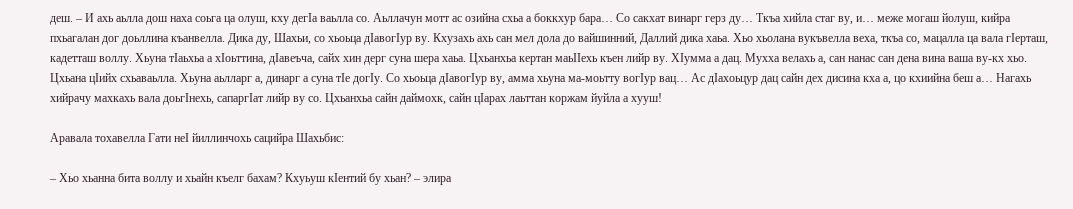деш. – И ахь аьлла дош наха соьга ца олуш, кху дегIа ваьлла со. Аьллачун мотт ас озийна схьа а боккхур бара… Со сакхат винарг герз ду… Ткъа хийла стаг ву, и… меже могаш йолуш, кийра пхьагалан дог доьллина къанвелла. Дика ду, Шахьи, со хьоьца дIавогIур ву. Кхузахь ахь сан мел дола до вайшинний, Даллий дика хаьа. Хьо хьолана вукъвелла веха, ткъа со, мацалла ца вала гIерташ, кадетташ воллу. Хьуна тIаьхьа а хIоьттина, дIавеъча, сайх хин дерг суна шера хаьа. Цхьанхьа кертан маьIIехь къен лийр ву. ХIумма а дац. Мухха велахь а, сан нанас сан дена вина ваша ву-кх хьо. Цхьана цIийх схьаваьлла. Хьуна аьлларг а, динарг а суна тIе догIу. Со хьоьца дIавогIур ву, амма хьуна ма-моьтту вогIур вац… Ас дIахоьцур дац сайн дех дисина кха а, цо кхиийна беш а… Нагахь хийрачу махкахь вала доьгIнехь, сапаргIат лийр ву со. Цхьанхьа сайн даймохк, сайн цIарах лаьттан коржам йуйла а хууш!

Аравала тохавелла Гати неI йиллинчохь сацийра Шахьбис:

– Хьо хьанна бита воллу и хьайн къелг бахам? Кхуьуш кIентий бу хьан? – элира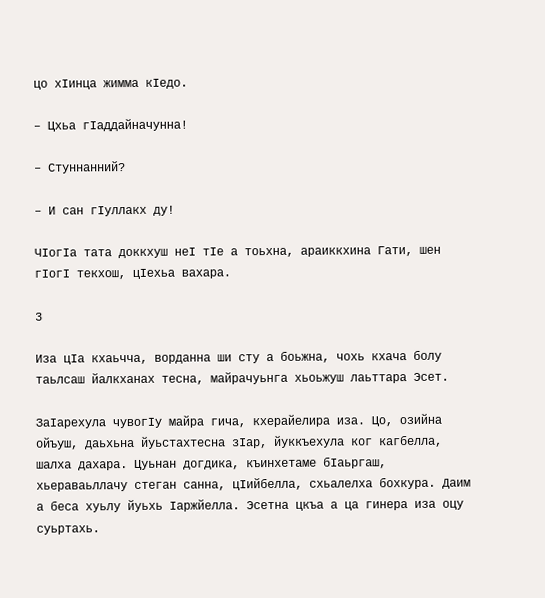цо хIинца жимма кIедо.

– Цхьа гIаддайначунна!

– Стуннанний?

– И сан гIуллакх ду!

ЧIогIа тата доккхуш неI тIе а тоьхна, араиккхина Гати, шен гIогI текхош, цIехьа вахара.

3

Иза цIа кхаьчча, ворданна ши сту а боьжна, чохь кхача болу таьлсаш йалкханах тесна, майрачуьнга хьоьжуш лаьттара Эсет.

ЗаIарехула чувогIу майра гича, кхерайелира иза. Цо, озийна ойъуш, даьхьна йуьстахтесна зIар, йуккъехула ког кагбелла, шалха дахара. Цуьнан догдика, къинхетаме бIаьргаш, хьераваьллачу стеган санна, цIийбелла, схьалелха бохкура. Даим а беса хуьлу йуьхь Iаржйелла. Эсетна цкъа а ца гинера иза оцу суьртахь.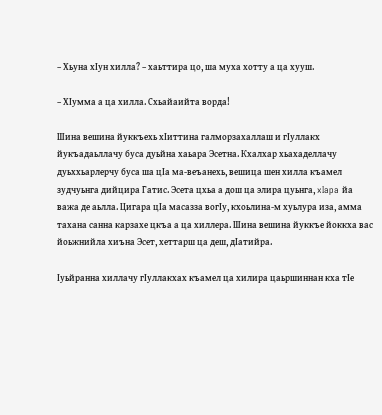– Хьуна хIун хилла? – хаьттира цо, ша муха хотту а ца хууш.

– ХIумма а ца хилла. Схьайаийта ворда!

Шина вешина йуккъехь хIиттина галморзахаллаш и гIуллакх йукъадаьллачу буса дуьйна хаьара Эсетна. Кхалхар хьахаделлачу дуьххьарлерчу буса ша цIа ма-веъанехь, вешица шен хилла къамел зудчуьнга дийцира Гатис. Эсета цхьа а дош ца элира цуьнга, xIapa йа важа де аьлла. Цигара цIа масазза вогIу, кхоьлина-м хуьлура иза, амма тахана санна карзахе цкъа а ца хиллера. Шина вешина йуккъе йоккха вас йоьжнийла хиъна Эсет, хеттарш ца деш, дIатийра.

Iуьйранна хиллачу гIуллакхах къамел ца хилира цаьршиннан кха тIе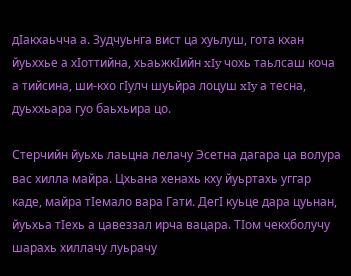дIакхаьчча а. Зудчуьнга вист ца хуьлуш, гота кхан йуьххье а хIоттийна, хьаьжкIийн xIy чохь таьлсаш коча а тийсина, ши-кхо гIулч шуьйра лоцуш xIy а тесна, дуьххьара гуо баьхьира цо.

Стерчийн йуьхь лаьцна лелачу Эсетна дагара ца волура вас хилла майра. Цхьана хенахь кху йуьртахь уггар каде, майра тIемало вара Гати. ДегI куьце дара цуьнан, йуьхьа тIехь а цавеззал ирча вацара. ТIом чекхболучу шарахь хиллачу луьрачу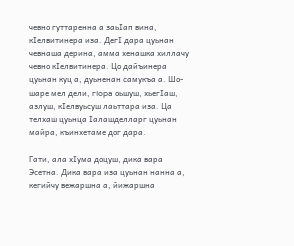чевно гуттаренна а заьIап вина, кIелвитинера иза. ДегI дара цуьнан чевнаша дерина, амма хенашка хиллачу чевно кIелвитинера. Цо дайъинера цуьнан куц а, дуьненан самукъа а. Шо-шаре мел дели, гIopa оьшуш, хьегIаш, азлуш, кIелвуьсуш лаьттара иза. Ца телхаш цуьнца Iалашделларг цуьнан майра, къинхетаме дог дара.

Гати, ала хIума доцуш, дика вара Эсетна. Дика вара иза цуьнан нанна а, кегийчу вежаршна а, йижаршна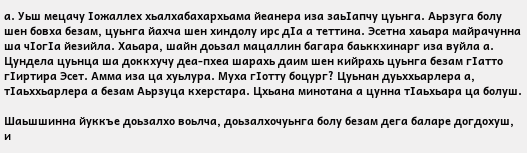а. Уьш мецачу Iожаллех хьалхабахархьама йеанера иза заьIапчу цуьнга. Аьрзуга болу шен бовха безам, цуьнга йахча шен хиндолу ирс дIа а теттина. Эсетна хаьара майрачунна ша чIогIа йезийла. Хаьара, шайн доьзал мацаллин багара баьккхинарг иза вуйла а. Цундела цуьнца ша доккхучу деа-пхеа шарахь даим шен кийрахь цуьнга безам гIатто гIиртира Эсет. Амма иза ца хуьлура. Муха гIотту боцург? Цуьнан дуьххьарлера а, тIаьххьарлера а безам Аьрзуца кхерстара. Цхьана минотана а цунна тIаьхьара ца болуш.

Шаьшшинна йуккъе доьзалхо воьлча, доьзалхочуьнга болу безам дега баларе догдохуш, и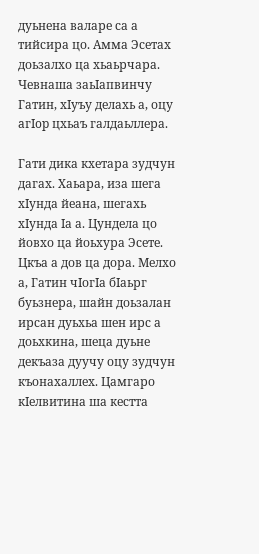дуьнена валаре са а тийсира цо. Амма Эсетах доьзалхо ца хьаьрчара. Чевнаша заьIапвинчу Гатин, хIуъу делахь а, оцу aгIop цхьаъ галдаьллера.

Гати дика кхетара зудчун дагах. Хаьара, иза шега хIунда йеана, шегахь хIунда Iа а. Цундела цо йовхо ца йоьхура Эсете. Цкъа а дов ца дора. Мелхо а, Гатин чIогIа бIаьрг буьзнера, шайн доьзалан ирсан дуьхьа шен ирс а доьхкина, шеца дуьне декъаза дуучу оцу зудчун къонахаллех. Цамгаро кIелвитина ша кестта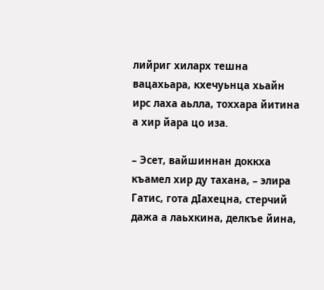лийриг хиларх тешна вацахьара, кхечуьнца хьайн ирс лаха аьлла, тоххара йитина а хир йара цо иза.

– Эсет, вайшиннан доккха къамел хир ду тахана, – элира Гатис, гота дIахецна, стерчий дажа а лаьхкина, делкъе йина,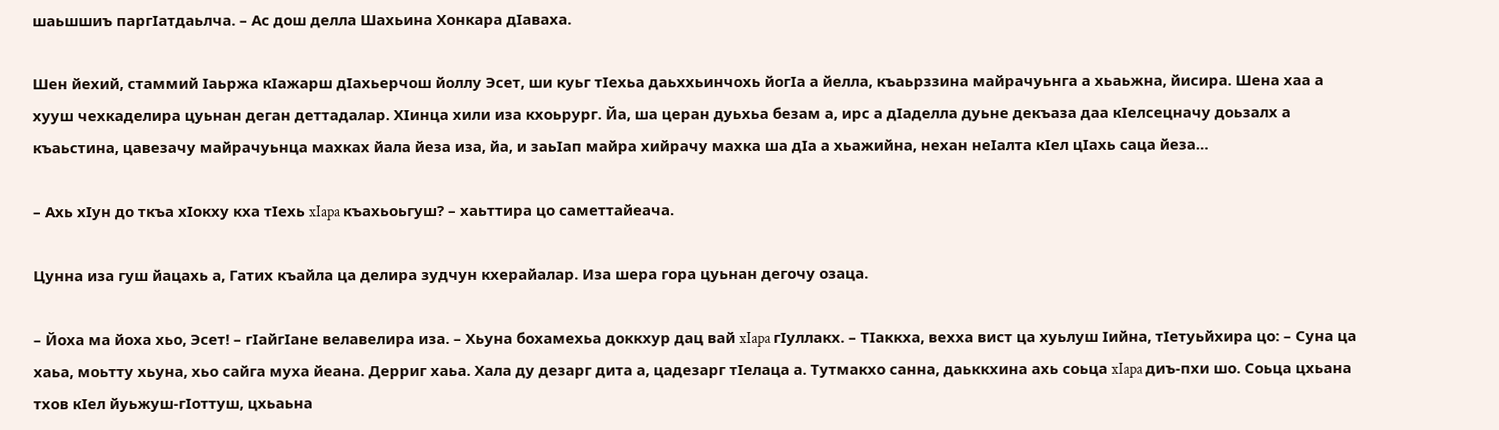шаьшшиъ паргIатдаьлча. – Ас дош делла Шахьина Хонкара дIаваха.

Шен йехий, стаммий Iаьржа кIажарш дIахьерчош йоллу Эсет, ши куьг тIехьа даьххьинчохь йогIа а йелла, къаьрззина майрачуьнга а хьаьжна, йисира. Шена хаа а хууш чехкаделира цуьнан деган деттадалар. ХIинца хили иза кхоьрург. Йа, ша церан дуьхьа безам а, ирс а дIаделла дуьне декъаза даа кIелсецначу доьзалх а къаьстина, цавезачу майрачуьнца махках йала йеза иза, йа, и заьIап майра хийрачу махка ша дIа а хьажийна, нехан неIалта кIел цIахь саца йеза…

– Ахь хIун до ткъа хIокху кха тIехь xIapa къахьоьгуш? – хаьттира цо саметтайеача.

Цунна иза гуш йацахь а, Гатих къайла ца делира зудчун кхерайалар. Иза шера гора цуьнан дегочу озаца.

– Йоха ма йоха хьо, Эсет! – гIайгIане велавелира иза. – Хьуна бохамехьа доккхур дац вай xIapa гIуллакх. – ТIаккха, вехха вист ца хуьлуш Iийна, тIетуьйхира цо: – Суна ца хаьа, моьтту хьуна, хьо сайга муха йеана. Дерриг хаьа. Хала ду дезарг дита а, цадезарг тIелаца а. Тутмакхо санна, даьккхина ахь соьца xIapa диъ-пхи шо. Соьца цхьана тхов кIел йуьжуш-гIоттуш, цхьаьна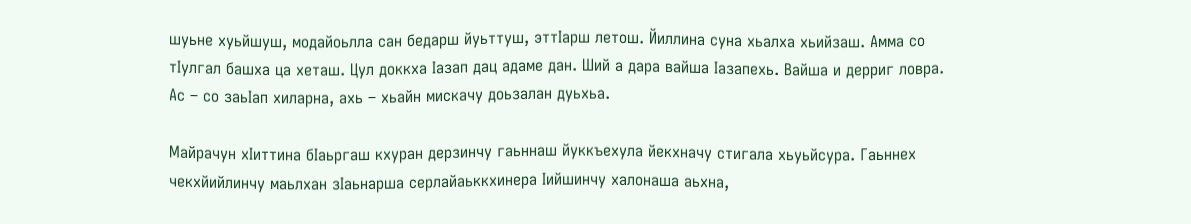шуьне хуьйшуш, модайоьлла сан бедарш йуьттуш, эттIарш летош. Йиллина суна хьалха хьийзаш. Амма со тIулгал башха ца хеташ. Цул доккха Iазап дац адаме дан. Ший а дара вайша Iазапехь. Вайша и дерриг ловра. Ас – со заьIап хиларна, ахь – хьайн мискачу доьзалан дуьхьа.

Майрачун хIиттина бIаьргаш кхуран дерзинчу гаьннаш йуккъехула йекхначу стигала хьуьйсура. Гаьннех чекхйийлинчу маьлхан зIаьнарша серлайаьккхинера Iийшинчу халонаша аьхна,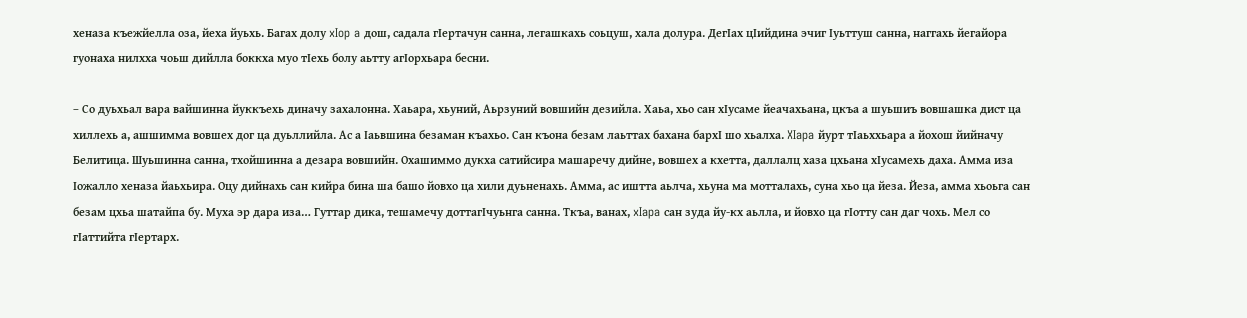хеназа къежйелла оза, йеха йуьхь. Багах долу xIop a дош, садала гIертачун санна, легашкахь соьцуш, хала долура. ДегIах цIийдина эчиг Iуьттуш санна, наггахь йегайора гуонаха нилхха чоьш дийлла боккха муо тIехь болу аьтту агIорхьара бесни.

– Со дуьхьал вара вайшинна йуккъехь диначу захалонна. Хаьара, хьуний, Аьрзуний вовшийн дезийла. Хаьа, хьо сан хIусаме йеачахьана, цкъа а шуьшиъ вовшашка дист ца хиллехь а, ашшимма вовшех дог ца дуьллийла. Ас а Iаьвшина безаман къахьо. Сан къона безам лаьттах бахана бархI шо хьалха. XIapa йурт тIаьххьара а йохош йийначу Белитица. Шуьшинна санна, тхойшинна а дезара вовшийн. Охашиммо дукха сатийсира машаречу дийне, вовшех а кхетта, даллалц хаза цхьана хIусамехь даха. Амма иза Iожалло хеназа йаьхьира. Оцу дийнахь сан кийра бина ша башо йовхо ца хили дуьненахь. Амма, ас иштта аьлча, хьуна ма мотталахь, суна хьо ца йеза. Йеза, амма хьоьга сан безам цхьа шатайпа бу. Муха эр дара иза… Гуттар дика, тешамечу доттагIчуьнга санна. Ткъа, ванах, xIapa сан зуда йу-кх аьлла, и йовхо ца гIотту сан даг чохь. Мел со гIаттийта гIертарх.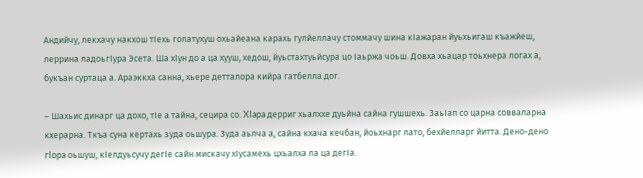Андийчу, лекхачу накхош тIехь голатухуш охьайеана карахь гулйеллачу стоммачу шина кIажаран йуьхьигаш къажйеш, леррина ладоьгIура Эсета. Ша хIун до а ца хууш, хедош, йуьстахтуьйсура цо Iаьржа чоьш. Довха хьацар тоьхнера логах а, букъан суртаца а. Араэккха санна, хьере детталора кийра гатбелла дог.

– Шахьис динарг ца дохо, тIе а тайна, сецира со. XIapa дерриг хьалххе дуьйна сайна гушшехь. ЗаьIап со царна совваларна кхерарна. Ткъа суна кертахь зуда оьшура. Зуда аьлча а, сайна кхача кечбан, йоьхнарг лато, бехйелларг йитта. Дено-дено гIopa оьшуш, кIелдуьсучу дегIе сайн мискачу хIусамехь цхьалха ла ца дегIа.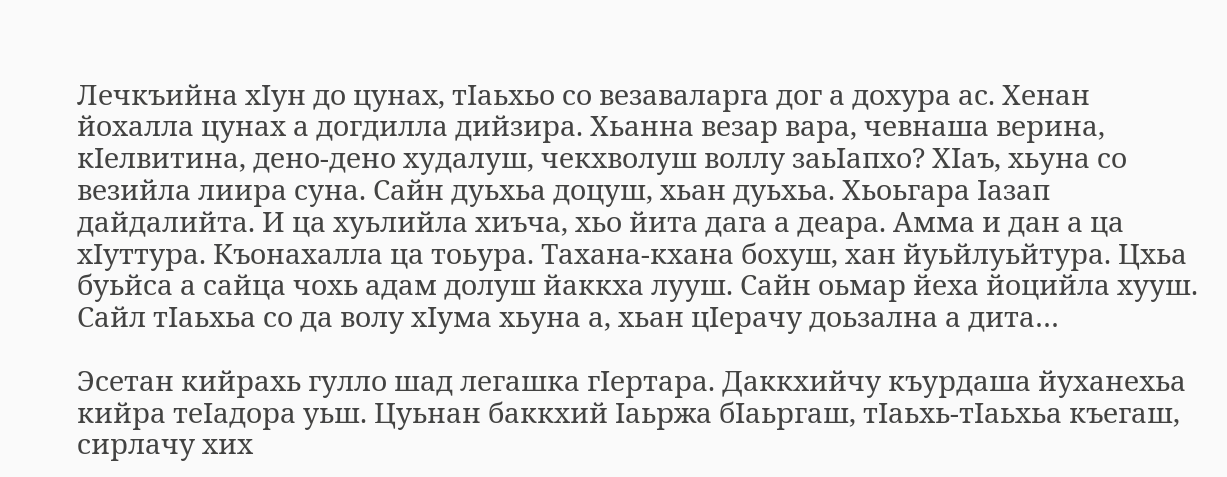Лечкъийна хIун до цунах, тIаьхьо со везаваларга дог а дохура ас. Хенан йохалла цунах а догдилла дийзира. Хьанна везар вара, чевнаша верина, кIелвитина, дено-дено худалуш, чекхволуш воллу заьIапхо? ХIаъ, хьуна со везийла лиира суна. Сайн дуьхьа доцуш, хьан дуьхьа. Хьоьгара Iазап дайдалийта. И ца хуьлийла хиъча, хьо йита дага а деара. Амма и дан а ца хIуттура. Къонахалла ца тоьура. Тахана-кхана бохуш, хан йуьйлуьйтура. Цхьа буьйса а сайца чохь адам долуш йаккха лууш. Сайн оьмар йеха йоцийла хууш. Сайл тIаьхьа со да волу хIума хьуна а, хьан цIерачу доьзална а дита…

Эсетан кийрахь гулло шад легашка гIертара. Даккхийчу къурдаша йуханехьа кийра теIадора уьш. Цуьнан баккхий Iаьржа бIаьргаш, тIаьхь-тIаьхьа къегаш, сирлачу хих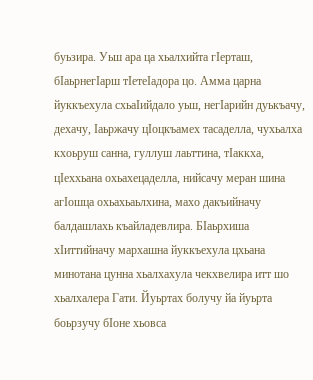буьзира. Уьш ара ца хьалхийта гIерташ, бIаьрнегIарш тIетеIадора цо. Амма царна йуккъехула схьаIийдало уьш, негIарийн дуькъачу, дехачу, Iаьржачу цIоцкъамех тасаделла, чухьалха кхоьруш санна, гуллуш лаьттина, тIаккха, цIеххьана охьахецаделла, нийсачу меран шина агIошца охьахьаьлхина, махо дакъийначу балдашлахь къайладевлира. БIаьрхиша хIиттийначу мархашна йуккъехула цхьана минотана цунна хьалхахула чекхвелира итт шо хьалхалера Гати. Йуьртах болучу йа йуьрта боьрзучу бIоне хьовса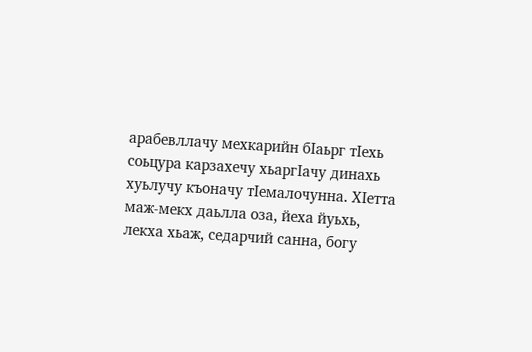арабевллачу мехкарийн бIаьрг тIехь соьцура карзахечу хьаргIачу динахь хуьлучу къоначу тIемалочунна. ХIетта маж-мекх даьлла оза, йеха йуьхь, лекха хьаж, седарчий санна, богу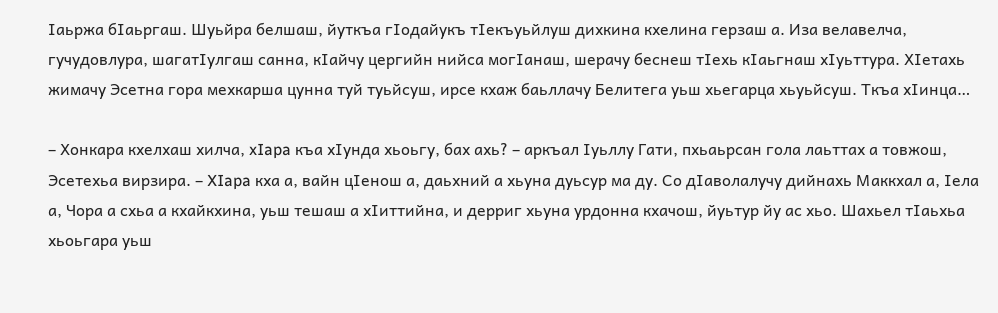Iаьржа бIаьргаш. Шуьйра белшаш, йуткъа гIодайукъ тIекъуьйлуш дихкина кхелина герзаш а. Иза велавелча, гучудовлура, шагатIулгаш санна, кIайчу цергийн нийса могIанаш, шерачу беснеш тIехь кIаьгнаш хIуьттура. ХIетахь жимачу Эсетна гора мехкарша цунна туй туьйсуш, ирсе кхаж баьллачу Белитега уьш хьегарца хьуьйсуш. Ткъа хIинца…

– Хонкара кхелхаш хилча, xIapa къа хIунда хьоьгу, бах ахь? – аркъал Iуьллу Гати, пхьаьрсан гола лаьттах а товжош, Эсетехьа вирзира. – XIapa кха а, вайн цIенош а, даьхний а хьуна дуьсур ма ду. Со дIаволалучу дийнахь Маккхал а, Iела а, Чора а схьа а кхайкхина, уьш тешаш а хIиттийна, и дерриг хьуна урдонна кхачош, йуьтур йу ас хьо. Шахьел тIаьхьа хьоьгара уьш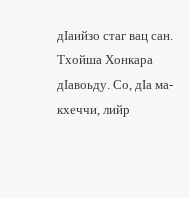дIаийзо стаг вац сан. Тхойша Хонкара дIавоьду. Со, дIа ма-кхеччи, лийр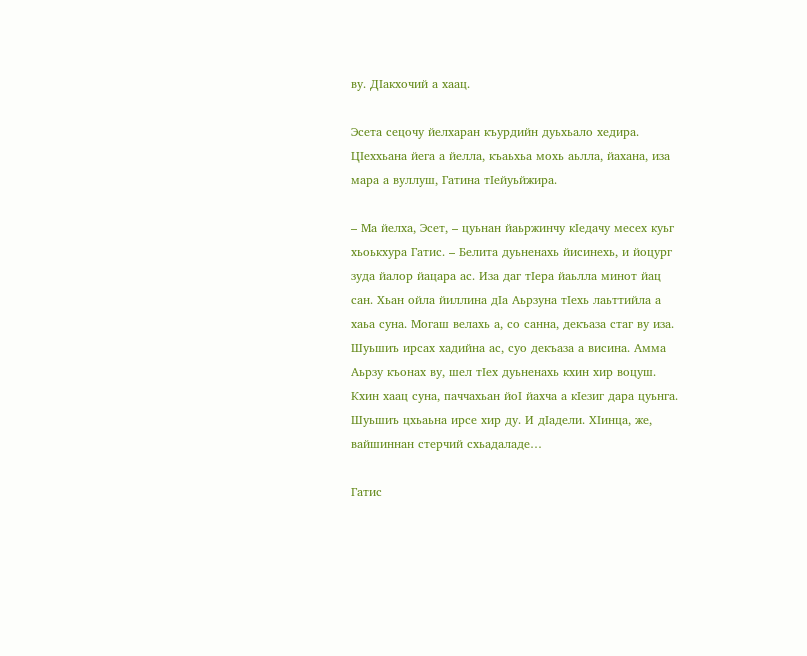ву. ДIакхочий а хаац.

Эсета сецочу йелхаран къурдийн дуьхьало хедира. ЦIеххьана йeгa а йелла, къаьхьа мохь аьлла, йахана, иза мара а вуллуш, Гатина тIейуьйжира.

– Ма йелха, Эсет, – цуьнан йаьржинчу кIедачу месех куьг хьоькхура Гатис. – Белита дуьненахь йисинехь, и йоцург зуда йалор йацара ас. Иза даг тIера йаьлла минот йац сан. Хьан ойла йиллина дIа Аьрзуна тIехь лаьттийла а хаьа суна. Могаш велахь а, со санна, декъаза стаг ву иза. Шуьшиъ ирсах хадийна ас, суо декъаза а висина. Амма Аьрзу къонах ву, шел тIех дуьненахь кхин хир воцуш. Кхин хаац суна, паччахьан йоI йахча а кIезиг дара цуьнга. Шуьшиъ цхьаьна ирсе хир ду. И дIадели. ХIинца, же, вайшиннан стерчий схьадаладе…

Гатис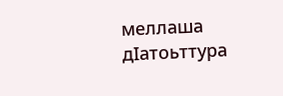меллаша дIатоьттура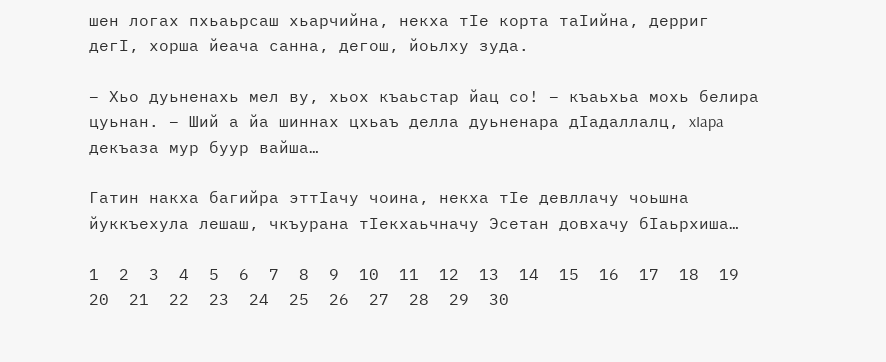шен логах пхьаьрсаш хьарчийна, некха тIе корта таIийна, дерриг дегI, хорша йеача санна, дегош, йоьлху зуда.

– Хьо дуьненахь мел ву, хьох къаьстар йац со! – къаьхьа мохь белира цуьнан. – Ший а йа шиннах цхьаъ делла дуьненара дIадаллалц, xIapa декъаза мур буур вайша…

Гатин накха багийра эттIачу чоина, некха тIе девллачу чоьшна йуккъехула лешаш, чкъурана тIекхаьчначу Эсетан довхачу бIаьрхиша…

1  2  3  4  5  6  7  8  9  10  11  12  13  14  15  16  17  18  19  20  21  22  23  24  25  26  27  28  29  30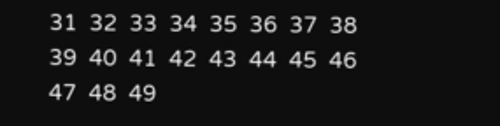31  32  33  34  35  36  37  38  39  40  41  42  43  44  45  46  47  48  49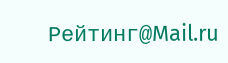Рейтинг@Mail.ru